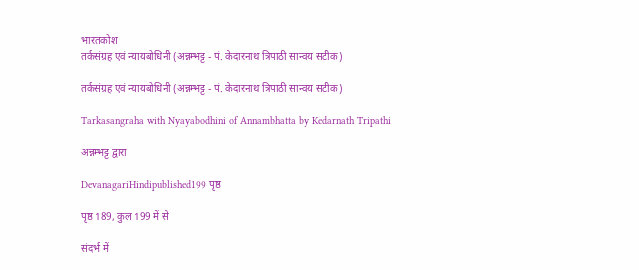भारतकोश
तर्कसंग्रह एवं न्यायबोधिनी (अन्नम्भट्ट - पं. केदारनाथ त्रिपाठी सान्वय सटीक)

तर्कसंग्रह एवं न्यायबोधिनी (अन्नम्भट्ट - पं. केदारनाथ त्रिपाठी सान्वय सटीक)

Tarkasangraha with Nyayabodhini of Annambhatta by Kedarnath Tripathi

अन्नम्भट्ट द्वारा

DevanagariHindipublished199 पृष्ठ

पृष्ठ 189, कुल 199 में से

संदर्भ में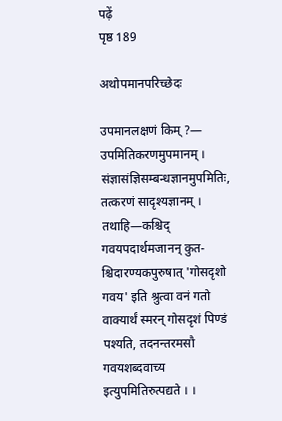पढ़ें
पृष्ठ 189

अथोपमानपरिच्छेदः

उपमानलक्षणं किम् ?— उपमितिकरणमुपमानम् । संज्ञासंज्ञिसम्बन्धज्ञानमुपमितिः, तत्करणं सादृश्यज्ञानम् । तथाहि—कश्चिद् गवयपदार्थमजानन् कुत- श्चिदारण्यकपुरुषात् 'गोसदृशो गवय' इति श्रुत्वा वनं गतो वाक्यार्थं स्मरन् गोसदृशं पिण्डं पश्यति, तदनन्तरमसौ गवयशब्दवाच्य इत्युपमितिरुत्पद्यते । ।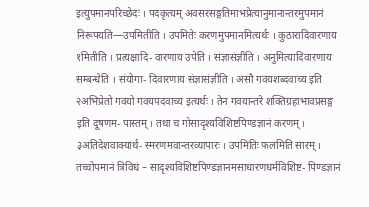इत्युपमानपरिच्छेदः । पदकृत्यम् अवसरसङ्गतिमाभप्रेत्यानुमानान्तरमुपमानं निरूपयति—उपमितीति । उपमितेः करणमुपमानमित्यर्थः । कुठारादिवारणाय १मितीति । प्रत्यक्षादि- वारणाय उपेति । संज्ञासंज्ञीति । अनुमित्यादिवारणाय सम्बन्धेति । संयोगा- दिवारणाय संज्ञासंज्ञीति । असौ गवयशब्दवाच्य इति २अभिप्रेतो गवयो गवयपदवाच्य इत्यर्थः । तेन गवयान्तरे शक्तिग्रहाभावप्रसङ्ग इति दूषणम- पास्तम् । तथा च गोसादृश्यविशिष्टपिण्डज्ञानं करणम् । ३अतिदेशवाक्यार्थ- स्मरणमवान्तरव्यापारः । उपमितिः फलमिति सारम् । तच्चोपमानं त्रिविधं – सादृश्यविशिष्टपिण्डज्ञानमसाधारणधर्मविशिष्ट- पिण्डज्ञानं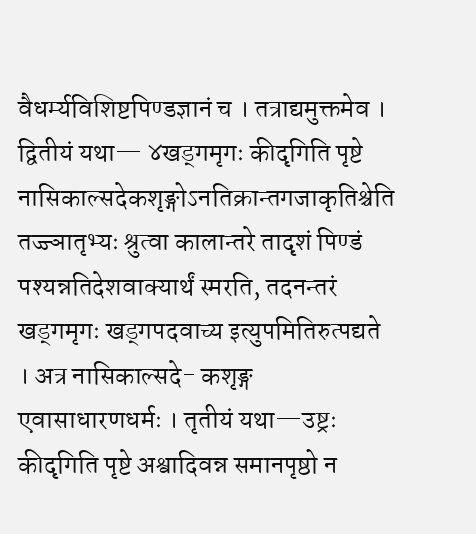वैधर्म्यविशिष्टपिण्डज्ञानं च । तत्राद्यमुक्तमेव । द्वितीयं यथा— ४खड्गमृगः कीदृगिति पृष्टे नासिकाल्सदेकशृङ्गोऽनतिक्रान्तगजाकृतिश्चेति तज्ज्ञातृभ्यः श्रुत्वा कालान्तरे तादृशं पिण्डं पश्यन्नतिदेशवाक्यार्थं स्मरति, तदनन्तरं खड्गमृगः खड्गपदवाच्य इत्युपमितिरुत्पद्यते । अत्र नासिकाल्सदे- कशृङ्ग एवासाधारणधर्मः । तृतीयं यथा—उष्ट्रः कीदृगिति पृष्टे अश्वादिवन्न समानपृष्ठो न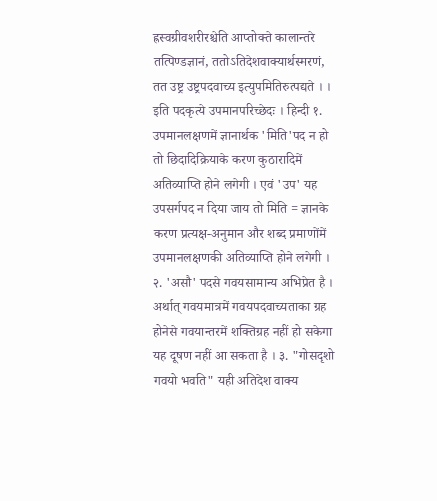ह्रस्वग्रीवशरीरश्चेति आप्तोक्ते कालान्तरे तत्पिण्डज्ञानं, ततोऽतिदेशवाक्यार्थस्मरणं, तत उष्ट्र उष्ट्रपदवाच्य इत्युपमितिरुत्पद्यते । । इति पदकृत्ये उपमानपरिच्छेदः । हिन्दी १. उपमानलक्षणमें ज्ञानार्थक 'मिति'पद न हो तो छिदादिक्रियाके करण कुठारादिमें अतिव्याप्ति होने लगेगी । एवं 'उप' यह उपसर्गपद न दिया जाय तो मिति = ज्ञानके करण प्रत्यक्ष-अनुमान और शब्द प्रमाणोंमें उपमानलक्षणकी अतिव्याप्ति होने लगेगी । २. 'असौ' पदसे गवयसामान्य अभिप्रेत है । अर्थात् गवयमात्रमें गवयपदवाच्यताका ग्रह होनेसे गवयान्तरमें शक्तिग्रह नहीं हो सकेगा यह दूषण नहीं आ सकता है । ३. "गोसदृशो गवयो भवति" यही अतिदेश वाक्य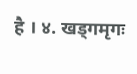है । ४. खड्गमृगः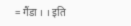= गैंडा । । इति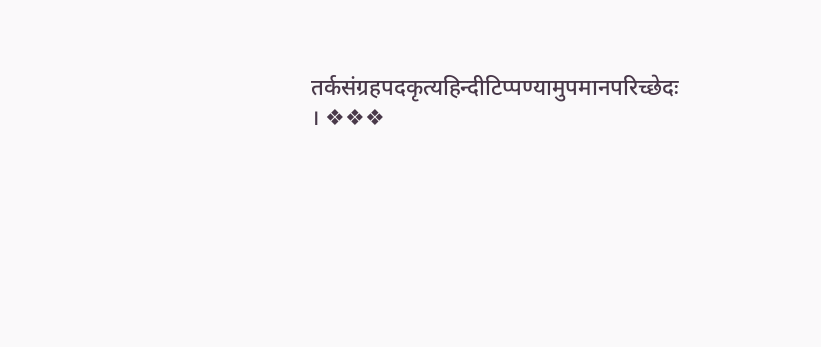तर्कसंग्रहपदकृत्यहिन्दीटिप्पण्यामुपमानपरिच्छेदः । ❖❖❖